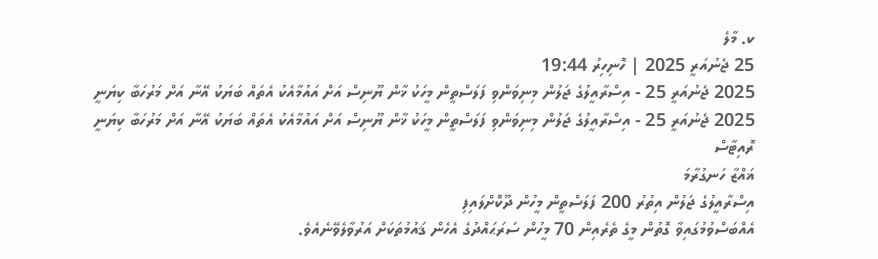ކ. މާލެ
25 ޖެނުއަރީ 2025 | ހޮނިހިރު 19:44
2025 ޖެނުއަރީ 25 - އިސްރާއީލުގެ ޖަލުން މިނިވަންވި ފަލަސްތީން މީހަކު ޚާން ޔޫނިސް އަށް އައުމާއެކު އެތައް ބަޔަކު އޭނާ އަށް މަރުހަބާ ކިޔަނީ
2025 ޖެނުއަރީ 25 - އިސްރާއީލުގެ ޖަލުން މިނިވަންވި ފަލަސްތީން މީހަކު ޚާން ޔޫނިސް އަށް އައުމާއެކު އެތައް ބަޔަކު އޭނާ އަށް މަރުހަބާ ކިޔަނީ
ރޮއިޓާސް
ޣައްޒާ ހަނގުރާމަ
އިސްރާއީލުގެ ޖަލުން އިތުރު 200 ފަލަސްތީން މީހުން ދޫކޮށްލައިފި
އެއްބަސްވުމުގައިވާ ގޮތުން މީގެ ތެރެއިން 70 މީހުން ސަރަޙައްދުގެ އެހެން ޤައުމުތަކަށް އަރުވާލެވޭނެއެވެ.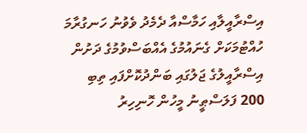އިސްރާއީލާއި ހަމާސްއާ ދެމެދު ވެވުނު ހަނގުރާމަ ހުއްޓުމަކަށް ގެނައުމުގެ އެއްބަސްވުމުގެ ދަށުން އިސްރާއީލުގެ ޖަލުގައި ބަންދުކޮށްފައި ތިބި 200 ފަލަސްޠީނު މީހުން ހޮނިހިރު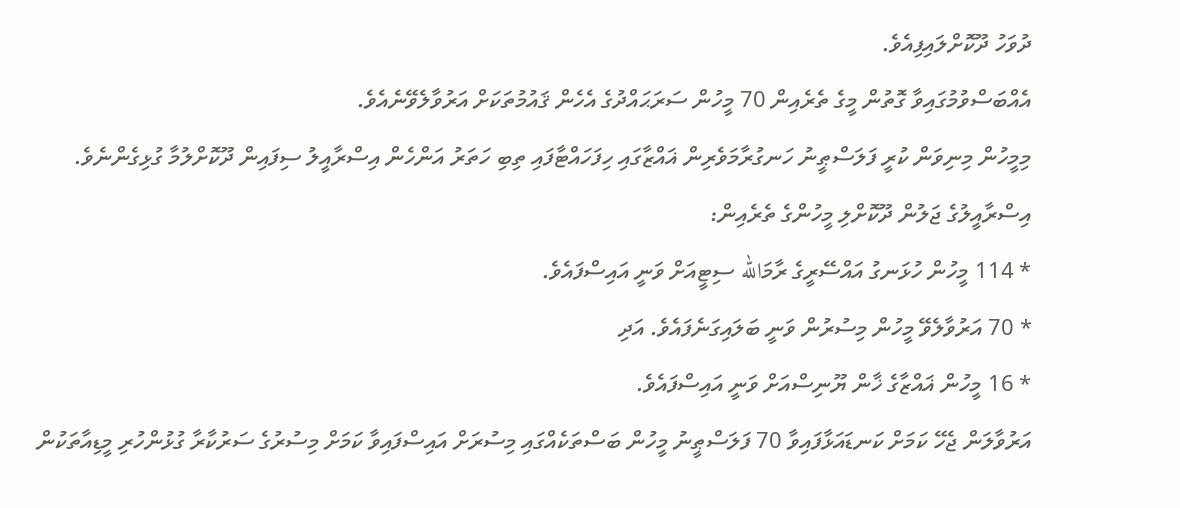ދުވަހު ދޫކޮށްލައިފިއެވެ.
އެއްބަސްވުމުގައިވާ ގޮތުން މީގެ ތެރެއިން 70 މީހުން ސަރަޙައްދުގެ އެހެން ޤައުމުތަކަށް އަރުވާލެވޭނެއެވެ.
މިމީހުން މިނިވަން ކުރީ ފަލަސްޠީނު ހަނގުރާމަވެރިން ޣައްޒާގައި ހިފަހައްޓާފައި ތިބި ހަތަރު އަންހެން އިސްރާއީލު ސިފައިން ދޫކޮށްލުމާ ގުޅިގެންނެވެ.
އިސްރާއީލުގެ ޖަލުން ދޫކޮށްލި މީހުންގެ ތެރެއިން:
* 114 މީހުން ހުޅަނގު އައްސޭރީގެ ރާމަالله ސިޓީއަށް ވަނީ އައިސްފައެވެ.
* 70 އަރުވާލެވޭ މީހުން މިސުރުން ވަނީ ބަލައިގަނެފައެވެ. އަދި
* 16 މީހުން ޣައްޒާގެ ޚާން ޔޫނިސްއަށް ވަނީ އައިސްފައެވެ.
އަރުވާލަން ޖެހޭ ކަމަށް ކަނޑައަޅާފައިވާ 70 ފަލަސްޠީނު މީހުން ބަސްތަކެއްގައި މިސުރަށް އައިސްފައިވާ ކަމަށް މިސުރުގެ ސަރުކާރާ ގުޅުންހުރި މީޑިއާތަކުން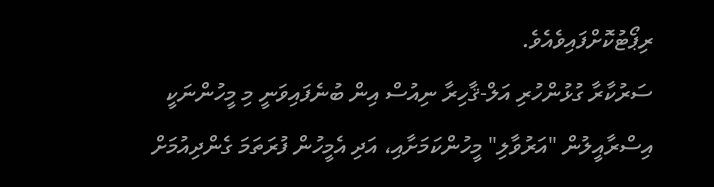ރިޕޯޓުކޮށްފައިވެއެވެ.
ސަރުކާރާ ގުޅުންހުރި އަލް-ޤާހިރާ ނިއުސް އިން ބުނެފައިވަނީ މި މީހުންނަކީ އިސްރާއީލުން "އަރުވާލި" މީހުންކަމަށާއި، އަދި އެމީހުން ފުރަތަމަ ގެންދިއުމަށް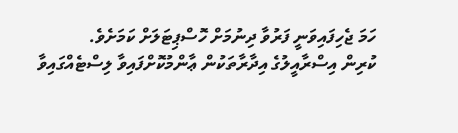ހަމަ ޖެހިފައިވަނީ ފަރުވާ ދިނުމަށް ހޮސްޕިޓަލަށް ކަމަށެވެ.
ކުރިން އިސްރާއީލުގެ އިދާރާތަކުން ޢާންމުކޮށްފައިވާ ލިސްޓެއްގައިވާ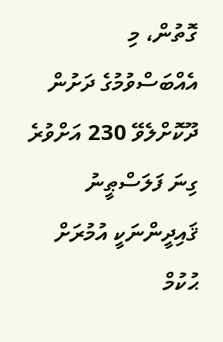ގޮތުން، މި އެއްބަސްވުމުގެ ދަށުން ދޫކޮށްލެވޭ 230 އަށްވުރެ ގިނަ ފަލަސްޠީނު ޤައިދީންނަކީ އުމުރަށް ޙުކުމް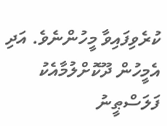ކުރެވިފައިވާ މީހުންނެވެ. އަދި އެމީހުން ދޫކޮށްލުމާއެކު ފަލަސްޠީނު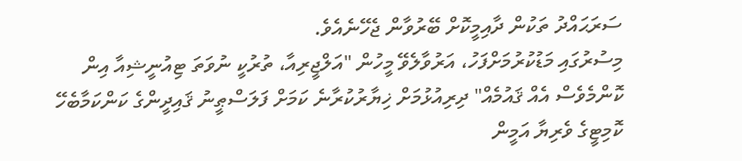ސަރަޙައްދު ތަކުން ދާއިމީކޮށް ބޭރުވާން ޖެހޭނެއެވެ.
މިސުރުގައި މަޑުކުރުމަށްފަހު، އަރުވާލެވޭ މީހުން "އަލްޖީރިއާ، ތުރުކީ ނުވަތަ ޓިއުނީޝިއާ އިން ކޮންމެވެސް އެއް ޤައުމެއް" ދިރިއުޅުމަށް ޚިޔާރުކުރާނެ ކަމަށް ފަލަސްޠީނު ޤައިދީންގެ ކަންކަމާބެހޭ ކޮމިޓީގެ ވެރިޔާ އަމީން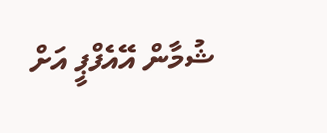ޝުމާން އޭއެފްޕީ އަށް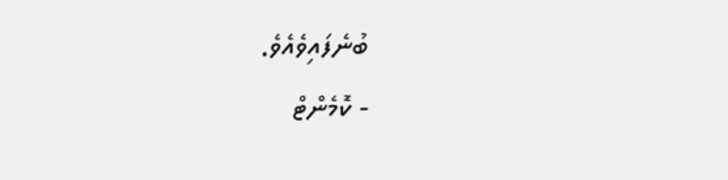ބުނެފައިވެއެވެ.
- ކޮމެންޓް